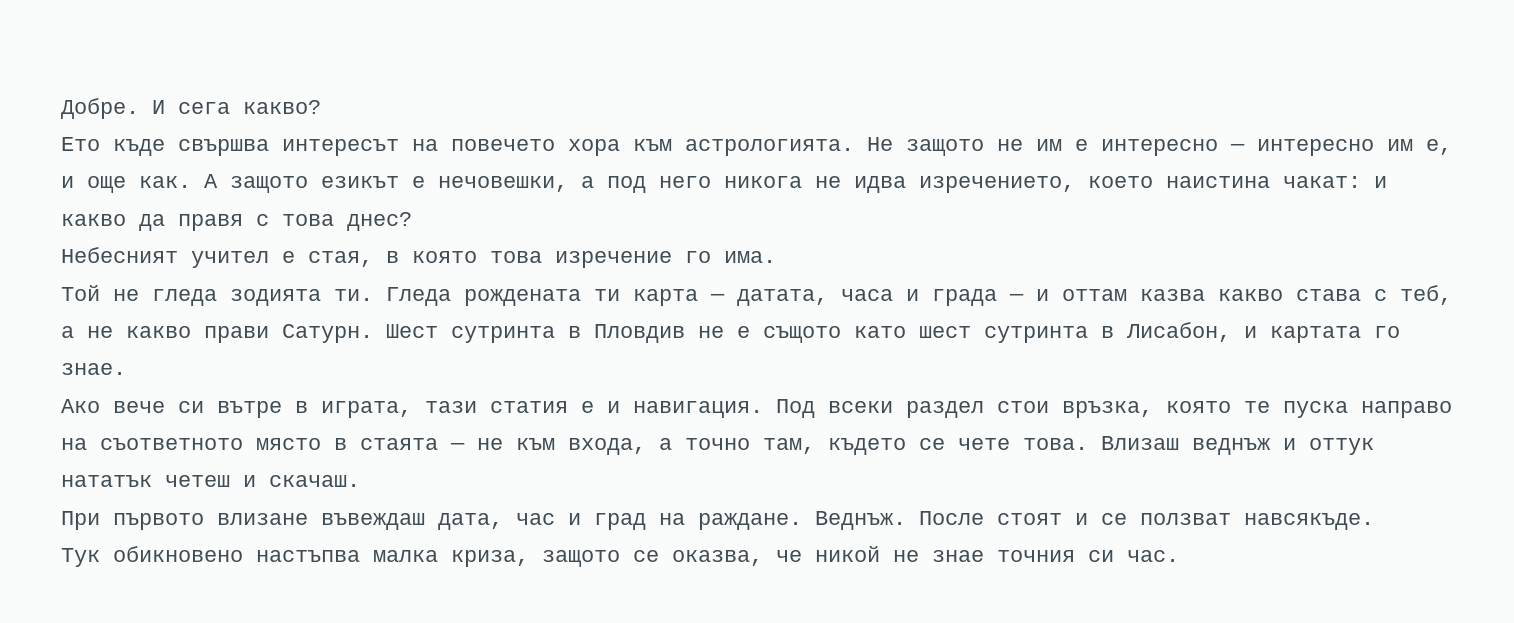Добре. И сега какво?
Ето къде свършва интересът на повечето хора към астрологията. Не защото не им е интересно — интересно им е, и още как. А защото езикът е нечовешки, а под него никога не идва изречението, което наистина чакат: и какво да правя с това днес?
Небесният учител е стая, в която това изречение го има.
Той не гледа зодията ти. Гледа рождената ти карта — датата, часа и града — и оттам казва какво става с теб, а не какво прави Сатурн. Шест сутринта в Пловдив не е същото като шест сутринта в Лисабон, и картата го знае.
Ако вече си вътре в играта, тази статия е и навигация. Под всеки раздел стои връзка, която те пуска направо на съответното място в стаята — не към входа, а точно там, където се чете това. Влизаш веднъж и оттук нататък четеш и скачаш.
При първото влизане въвеждаш дата, час и град на раждане. Веднъж. После стоят и се ползват навсякъде.
Тук обикновено настъпва малка криза, защото се оказва, че никой не знае точния си час.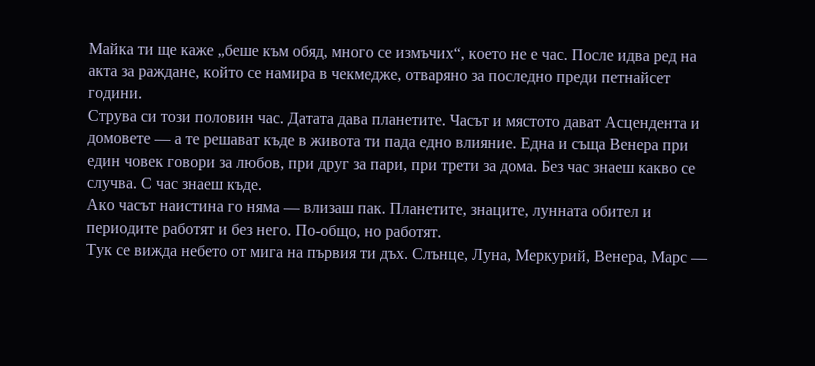Майка ти ще каже „беше към обяд, много се измъчих“, което не е час. После идва ред на акта за раждане, който се намира в чекмедже, отваряно за последно преди петнайсет години.
Струва си този половин час. Датата дава планетите. Часът и мястото дават Асцендента и домовете — а те решават къде в живота ти пада едно влияние. Една и съща Венера при един човек говори за любов, при друг за пари, при трети за дома. Без час знаеш какво се случва. С час знаеш къде.
Ако часът наистина го няма — влизаш пак. Планетите, знаците, лунната обител и периодите работят и без него. По-общо, но работят.
Тук се вижда небето от мига на първия ти дъх. Слънце, Луна, Меркурий, Венера, Марс —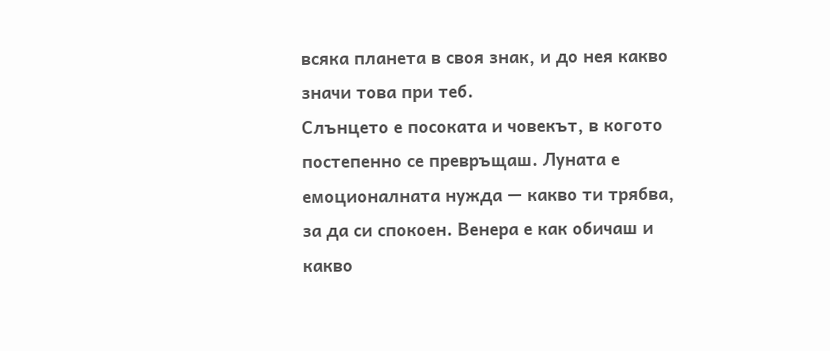всяка планета в своя знак, и до нея какво значи това при теб.
Слънцето е посоката и човекът, в когото постепенно се превръщаш. Луната е емоционалната нужда — какво ти трябва, за да си спокоен. Венера е как обичаш и какво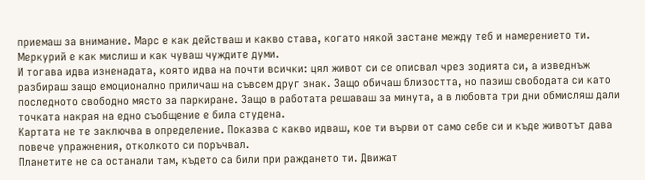приемаш за внимание. Марс е как действаш и какво става, когато някой застане между теб и намерението ти. Меркурий е как мислиш и как чуваш чуждите думи.
И тогава идва изненадата, която идва на почти всички: цял живот си се описвал чрез зодията си, а изведнъж разбираш защо емоционално приличаш на съвсем друг знак. Защо обичаш близостта, но пазиш свободата си като последното свободно място за паркиране. Защо в работата решаваш за минута, а в любовта три дни обмисляш дали точката накрая на едно съобщение е била студена.
Картата не те заключва в определение. Показва с какво идваш, кое ти върви от само себе си и къде животът дава повече упражнения, отколкото си поръчвал.
Планетите не са останали там, където са били при раждането ти. Движат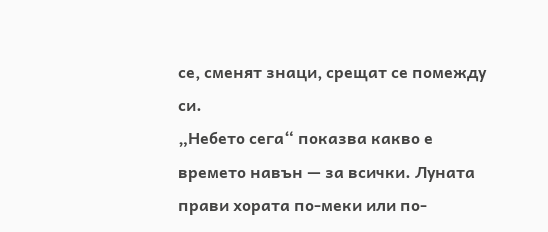се, сменят знаци, срещат се помежду си.
„Небето сега“ показва какво е времето навън — за всички. Луната прави хората по-меки или по-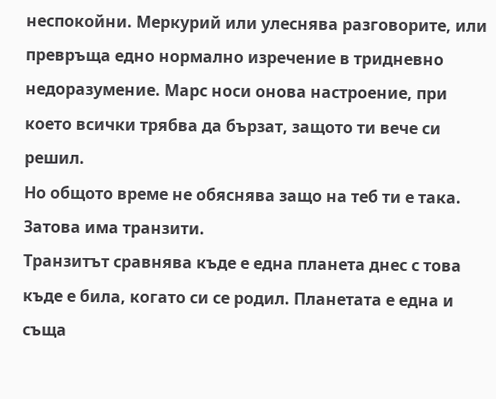неспокойни. Меркурий или улеснява разговорите, или превръща едно нормално изречение в тридневно недоразумение. Марс носи онова настроение, при което всички трябва да бързат, защото ти вече си решил.
Но общото време не обяснява защо на теб ти е така. Затова има транзити.
Транзитът сравнява къде е една планета днес с това къде е била, когато си се родил. Планетата е една и съща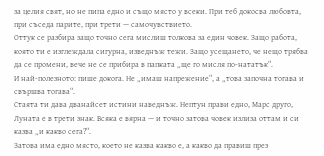за целия свят, но не пипа едно и също място у всеки. При теб докосва любовта, при съседа парите, при трети — самочувствието.
Оттук се разбира защо точно сега мислиш толкова за един човек. Защо работа, която ти е изглеждала сигурна, изведнъж тежи. Защо усещането, че нещо трябва да се промени, вече не се прибира в папката „ще го мисля по-нататък“.
И най-полезното: пише докога. Не „имаш напрежение“, а „това започна тогава и свършва тогава“.
Стаята ти дава дванайсет истини наведнъж. Нептун прави едно, Марс друго, Луната е в трети знак. Всяка е вярна — и точно затова човек излиза оттам и си казва „и какво сега?“.
Затова има едно място, което не казва какво е, а какво да правиш през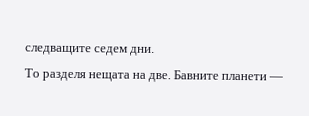следващите седем дни.
То разделя нещата на две. Бавните планети —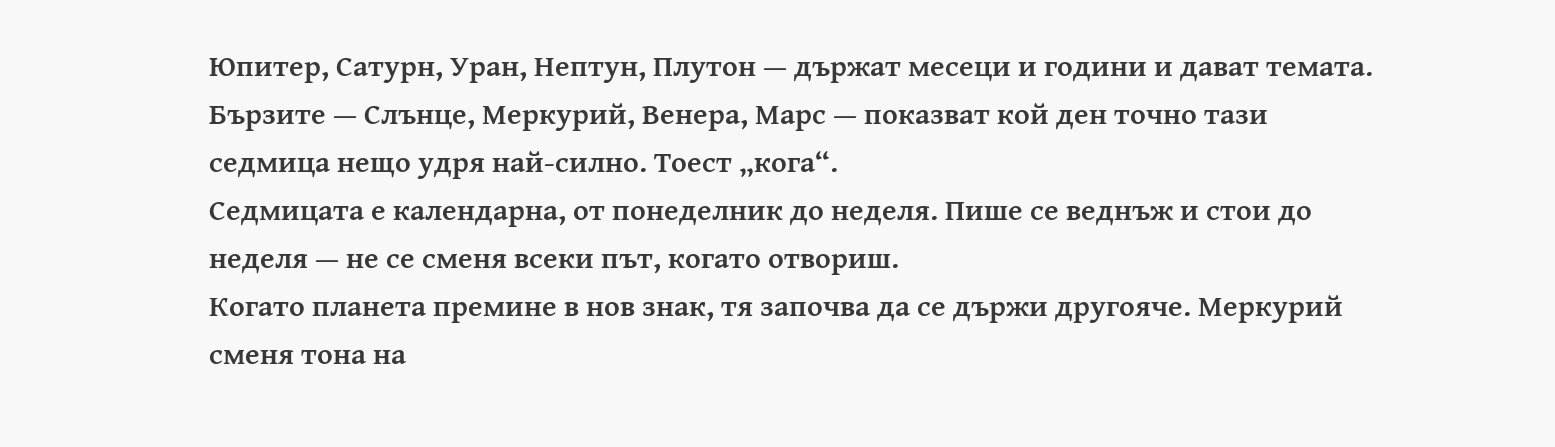Юпитер, Сатурн, Уран, Нептун, Плутон — държат месеци и години и дават темата. Бързите — Слънце, Меркурий, Венера, Марс — показват кой ден точно тази седмица нещо удря най-силно. Тоест „кога“.
Седмицата е календарна, от понеделник до неделя. Пише се веднъж и стои до неделя — не се сменя всеки път, когато отвориш.
Когато планета премине в нов знак, тя започва да се държи другояче. Меркурий сменя тона на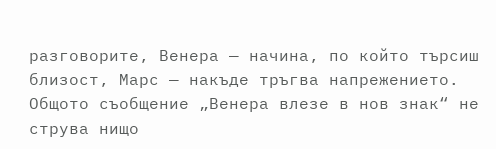разговорите, Венера — начина, по който търсиш близост, Марс — накъде тръгва напрежението.
Общото съобщение „Венера влезе в нов знак“ не струва нищо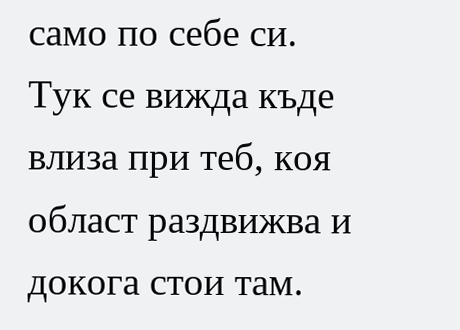само по себе си. Тук се вижда къде влиза при теб, коя област раздвижва и докога стои там.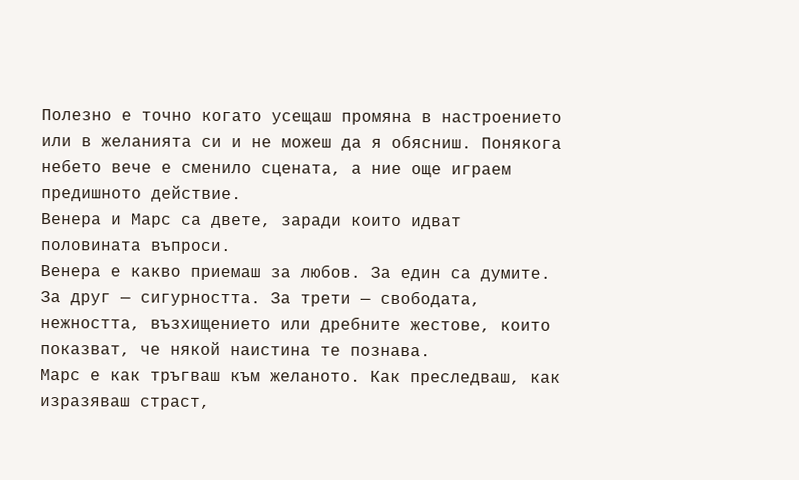Полезно е точно когато усещаш промяна в настроението или в желанията си и не можеш да я обясниш. Понякога небето вече е сменило сцената, а ние още играем предишното действие.
Венера и Марс са двете, заради които идват половината въпроси.
Венера е какво приемаш за любов. За един са думите. За друг — сигурността. За трети — свободата, нежността, възхищението или дребните жестове, които показват, че някой наистина те познава.
Марс е как тръгваш към желаното. Как преследваш, как изразяваш страст,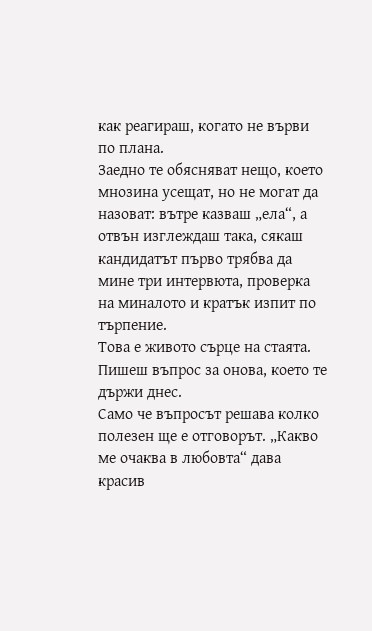как реагираш, когато не върви по плана.
Заедно те обясняват нещо, което мнозина усещат, но не могат да назоват: вътре казваш „ела“, а отвън изглеждаш така, сякаш кандидатът първо трябва да мине три интервюта, проверка на миналото и кратък изпит по търпение.
Това е живото сърце на стаята. Пишеш въпрос за онова, което те държи днес.
Само че въпросът решава колко полезен ще е отговорът. „Какво ме очаква в любовта“ дава красив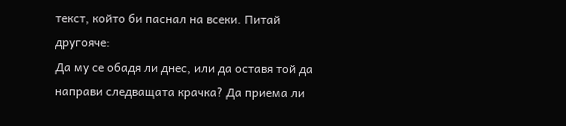текст, който би паснал на всеки. Питай другояче:
Да му се обадя ли днес, или да оставя той да направи следващата крачка? Да приема ли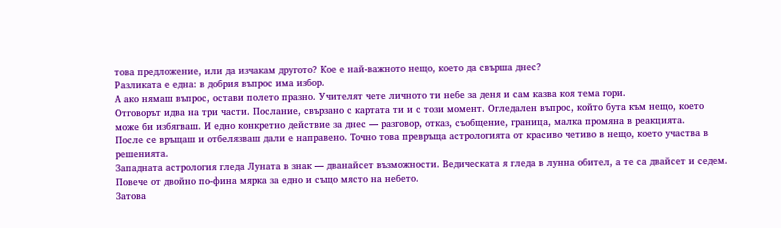това предложение, или да изчакам другото? Кое е най-важното нещо, което да свърша днес?
Разликата е една: в добрия въпрос има избор.
А ако нямаш въпрос, остави полето празно. Учителят чете личното ти небе за деня и сам казва коя тема гори.
Отговорът идва на три части. Послание, свързано с картата ти и с този момент. Огледален въпрос, който бута към нещо, което може би избягваш. И едно конкретно действие за днес — разговор, отказ, съобщение, граница, малка промяна в реакцията.
После се връщаш и отбелязваш дали е направено. Точно това превръща астрологията от красиво четиво в нещо, което участва в решенията.
Западната астрология гледа Луната в знак — дванайсет възможности. Ведическата я гледа в лунна обител, а те са двайсет и седем. Повече от двойно по-фина мярка за едно и също място на небето.
Затова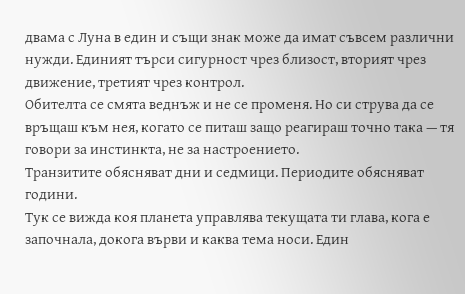двама с Луна в един и същи знак може да имат съвсем различни нужди. Единият търси сигурност чрез близост, вторият чрез движение, третият чрез контрол.
Обителта се смята веднъж и не се променя. Но си струва да се връщаш към нея, когато се питаш защо реагираш точно така — тя говори за инстинкта, не за настроението.
Транзитите обясняват дни и седмици. Периодите обясняват години.
Тук се вижда коя планета управлява текущата ти глава, кога е започнала, докога върви и каква тема носи. Един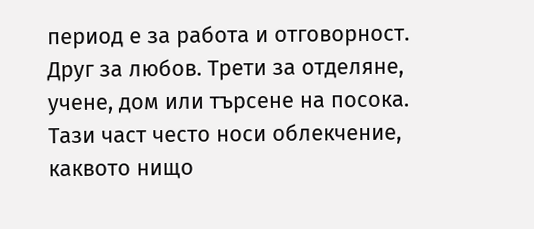период е за работа и отговорност. Друг за любов. Трети за отделяне, учене, дом или търсене на посока.
Тази част често носи облекчение, каквото нищо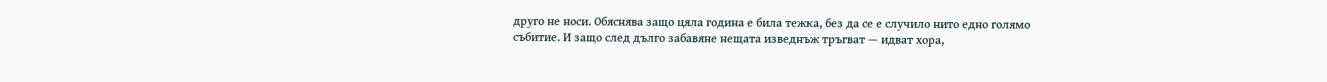друго не носи. Обяснява защо цяла година е била тежка, без да се е случило нито едно голямо събитие. И защо след дълго забавяне нещата изведнъж тръгват — идват хора,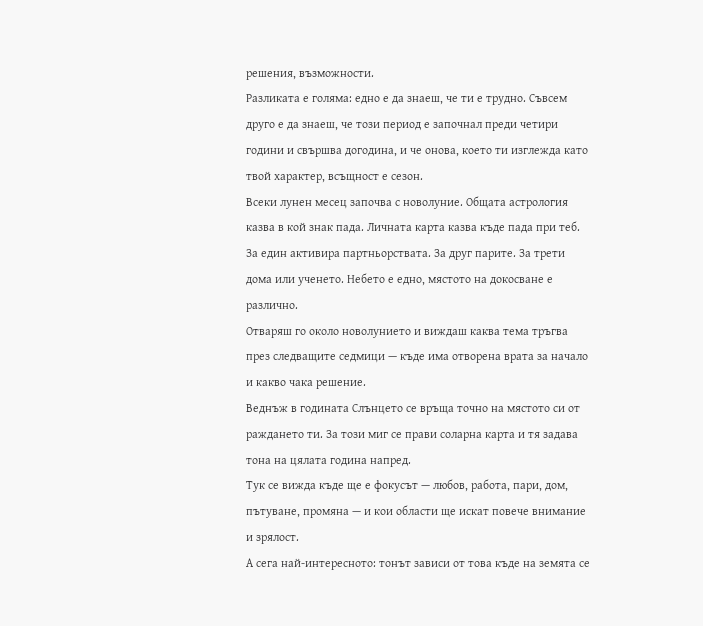решения, възможности.
Разликата е голяма: едно е да знаеш, че ти е трудно. Съвсем друго е да знаеш, че този период е започнал преди четири години и свършва догодина, и че онова, което ти изглежда като твой характер, всъщност е сезон.
Всеки лунен месец започва с новолуние. Общата астрология казва в кой знак пада. Личната карта казва къде пада при теб.
За един активира партньорствата. За друг парите. За трети дома или ученето. Небето е едно, мястото на докосване е различно.
Отваряш го около новолунието и виждаш каква тема тръгва през следващите седмици — къде има отворена врата за начало и какво чака решение.
Веднъж в годината Слънцето се връща точно на мястото си от раждането ти. За този миг се прави соларна карта и тя задава тона на цялата година напред.
Тук се вижда къде ще е фокусът — любов, работа, пари, дом, пътуване, промяна — и кои области ще искат повече внимание и зрялост.
А сега най-интересното: тонът зависи от това къде на земята се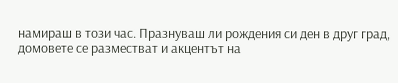намираш в този час. Празнуваш ли рождения си ден в друг град, домовете се разместват и акцентът на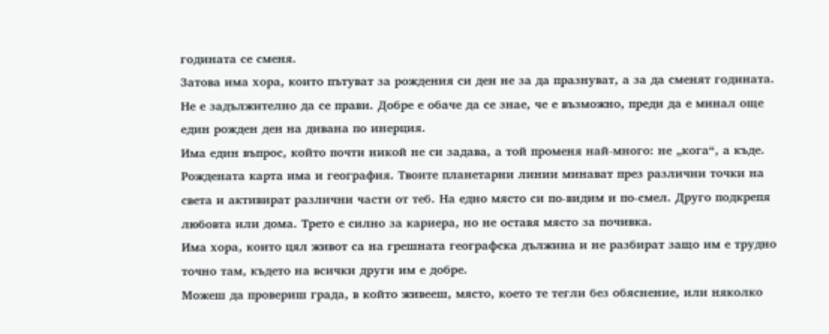годината се сменя.
Затова има хора, които пътуват за рождения си ден не за да празнуват, а за да сменят годината. Не е задължително да се прави. Добре е обаче да се знае, че е възможно, преди да е минал още един рожден ден на дивана по инерция.
Има един въпрос, който почти никой не си задава, а той променя най-много: не „кога“, а къде.
Рождената карта има и география. Твоите планетарни линии минават през различни точки на света и активират различни части от теб. На едно място си по-видим и по-смел. Друго подкрепя любовта или дома. Трето е силно за кариера, но не оставя място за почивка.
Има хора, които цял живот са на грешната географска дължина и не разбират защо им е трудно точно там, където на всички други им е добре.
Можеш да провериш града, в който живееш, място, което те тегли без обяснение, или няколко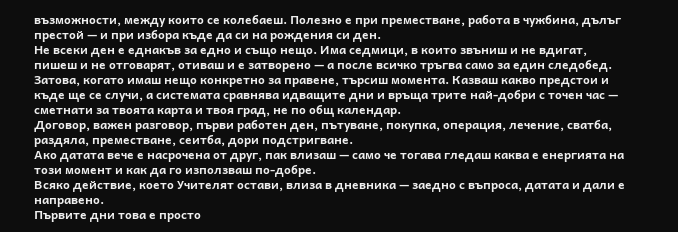възможности, между които се колебаеш. Полезно е при преместване, работа в чужбина, дълъг престой — и при избора къде да си на рождения си ден.
Не всеки ден е еднакъв за едно и също нещо. Има седмици, в които звъниш и не вдигат, пишеш и не отговарят, отиваш и е затворено — а после всичко тръгва само за един следобед.
Затова, когато имаш нещо конкретно за правене, търсиш момента. Казваш какво предстои и къде ще се случи, а системата сравнява идващите дни и връща трите най-добри с точен час — сметнати за твоята карта и твоя град, не по общ календар.
Договор, важен разговор, първи работен ден, пътуване, покупка, операция, лечение, сватба, раздяла, преместване, сеитба, дори подстригване.
Ако датата вече е насрочена от друг, пак влизаш — само че тогава гледаш каква е енергията на този момент и как да го използваш по-добре.
Всяко действие, което Учителят остави, влиза в дневника — заедно с въпроса, датата и дали е направено.
Първите дни това е просто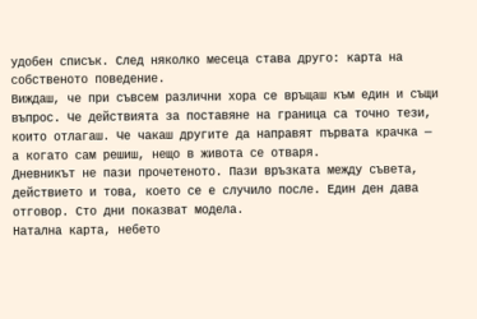удобен списък. След няколко месеца става друго: карта на собственото поведение.
Виждаш, че при съвсем различни хора се връщаш към един и същи въпрос. Че действията за поставяне на граница са точно тези, които отлагаш. Че чакаш другите да направят първата крачка — а когато сам решиш, нещо в живота се отваря.
Дневникът не пази прочетеното. Пази връзката между съвета, действието и това, което се е случило после. Един ден дава отговор. Сто дни показват модела.
Натална карта, небето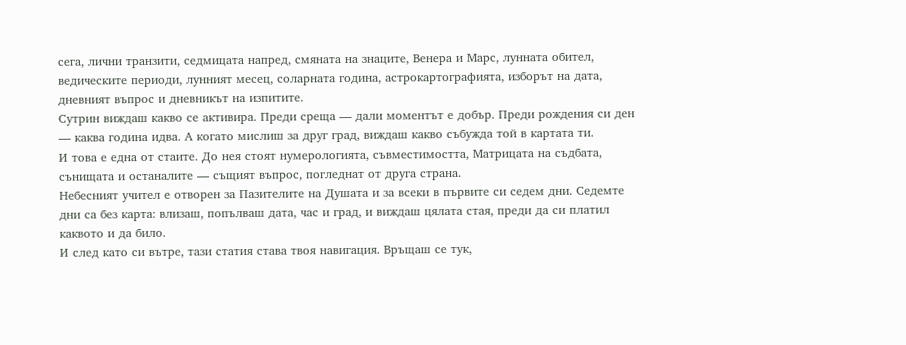сега, лични транзити, седмицата напред, смяната на знаците, Венера и Марс, лунната обител, ведическите периоди, лунният месец, соларната година, астрокартографията, изборът на дата, дневният въпрос и дневникът на изпитите.
Сутрин виждаш какво се активира. Преди среща — дали моментът е добър. Преди рождения си ден — каква година идва. А когато мислиш за друг град, виждаш какво събужда той в картата ти.
И това е една от стаите. До нея стоят нумерологията, съвместимостта, Матрицата на съдбата, сънищата и останалите — същият въпрос, погледнат от друга страна.
Небесният учител е отворен за Пазителите на Душата и за всеки в първите си седем дни. Седемте дни са без карта: влизаш, попълваш дата, час и град, и виждаш цялата стая, преди да си платил каквото и да било.
И след като си вътре, тази статия става твоя навигация. Връщаш се тук,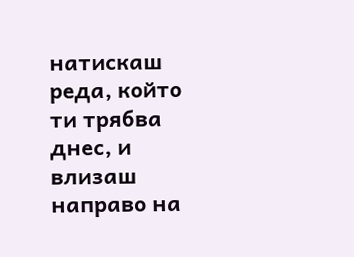натискаш реда, който ти трябва днес, и влизаш направо на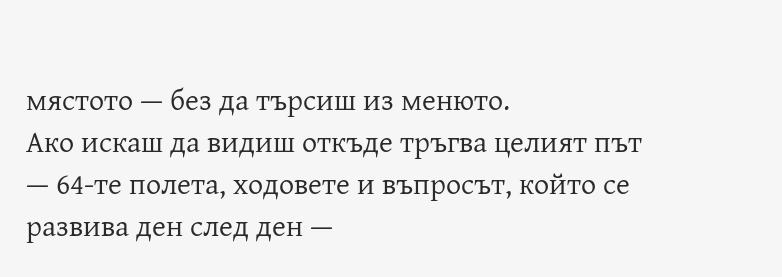мястото — без да търсиш из менюто.
Ако искаш да видиш откъде тръгва целият път — 64-те полета, ходовете и въпросът, който се развива ден след ден —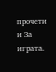прочети и За играта.